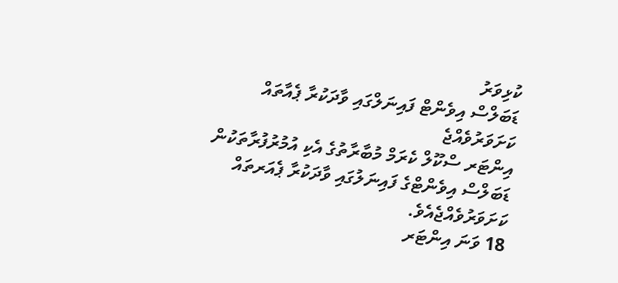ކުޅިވަރު
ޑަބަލްސް އިވެންޓް ފައިނަލްގައި ވާދަކުރާ ޕެއާތައް ކަށަވަރުވެއްޖެ
އިންޓަރ ސްކޫލް ކެރަމް މުބާރާތުގެ އެކި އުމުރުފުރާތަކުން ޑަބަލްސް އިވެންޓްގެ ފައިނަލުގައި ވާދަކުރާ ޕެއަރތައް ކަށަވަރުވެއްޖެއެވެ.
18 ވަނަ އިންޓަރ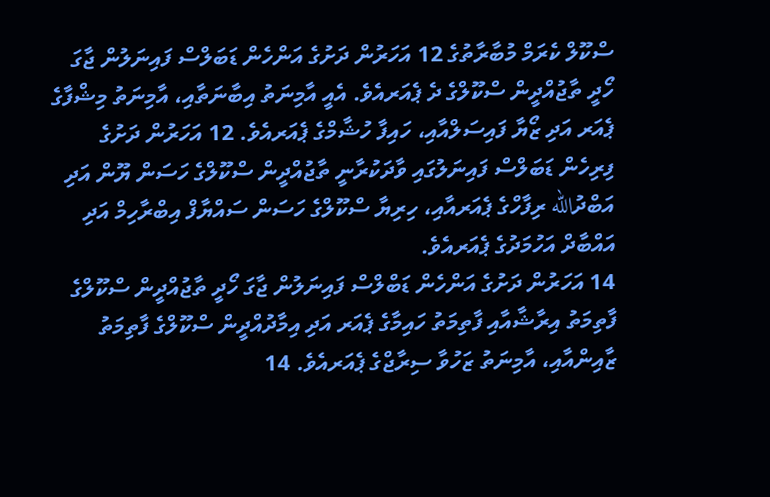ސްކޫލް ކެރަމް މުބާރާތުގެ 12 އަހަރުން ދަށުގެ އަންހެން ޑަބަލްސް ފައިނަލުން ޖާގަ ހޯދީ ތާޖުއްދީން ސްކޫލްގެ ދެ ޕެއަރއެވެ. އެއީ އާމިނަތު އިބާނަތާއި، އާމިނަތު މިޝްފާގެ ޕެއަރ އަދި ޒޯޔާ ފައިސަލްއާއި، ހައިފާ ހުޝާމްގެ ޕެއަރއެވެ. 12 އަހަރުން ދަށުގެ ފިރިހެން ޑަބަލްސް ފައިނަލުގައި ވާދަކުރާނީ ތާޖުއްދީން ސްކޫލްގެ ހަސަން ޔޫން އަދި އަބްދުالله ރިފާހްގެ ޕެއަރއާއި، ހިރިޔާ ސްކޫލްގެ ހަސަން ސައްޔާފް އިބްރާހިމް އަދި އައްބާދް އަހުމަދުގެ ޕެއަރއެވެ.
14 އަހަރުން ދަށުގެ އަންހެން ޑަބްލްސް ފައިނަލުން ޖާގަ ހޯދީ ތާޖުއްދީން ސްކޫލްގެ ފާތިމަތު އިރާޝާއާއި ފާތިމަތު ހައިމާގެ ޕެއަރ އަދި އިމާދުއްދީން ސްކޫލްގެ ފާތިމަތު ޒާއިންއާއި، އާމިނަތު ޒަހުވާ ސިރާޖްގެ ޕެއަރއެވެ. 14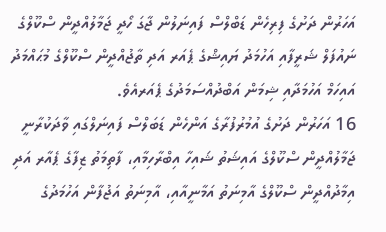އަހަރުން ދަށުގެ ފިރިހެން ޑަބްލްސް ފައިނަލުން ޖާގަ ހޯދީ ޖަމާލުއްދީން ސްކޫލްގެ ނައުފަލް ޝަރީފާއި އަހުމަދު ޔައިޝްގެ ޕެއަރ އަދި ތާޖުއްދީން ސްކޫލްގެ މުޙައްމަދު އައިހަމް އަހުމަދާއި ޝިމަން އަބްދުއްސަމަދުގެ ޕެއަރއެވެ.
16 އަހަރުން ދަށުގެ އުމުރުފުރާގެ އަންހެން ޑަބަލްސް ފައިނަލްގައި ވާދަކުރާނީ ޖަމާލުއްދީން ސްކޫލްގެ އައިޝަތު ޝައިހާ އިބްރާހިމާއި، ފާތިމަތު ޒިފާގެ ޕެއާރ އަދި އިމާދުއްދީން ސްކޫލްގެ އާމިނަތު އަމާނީއާއި، އާމިނަތު އަޖުފާން އަހުމަދުގެ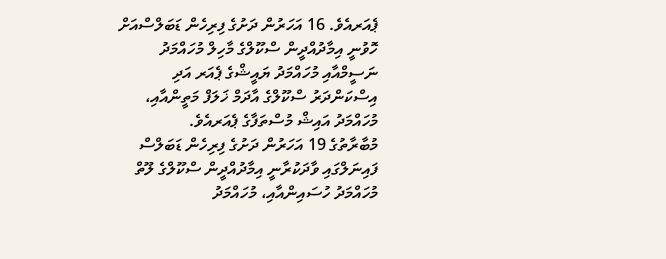ޕެއަރއެވެ. 16 އަހަރުން ދަށުގެ ފިރިހެން ޑަބަލްސްއަށް ހޮވުނީ އިމާދުއްދީން ސްކޫލްގެ މާހިލް މުހައްމަދު ނަސީމްއާއި މުހައްމަދު ޔައީޝްގެ ޕެއަރ އަދި އިސްކަންދަރު ސްކޫލްގެ އާދަމް ޚަލަފް މަތީންއާއި، މުހައްމަދު އައިޝް މުސްތަފާގެ ޕެއަރއެވެ.
މުބާރާތުގެ 19 އަހަރުން ދަށުގެ ފިރިހެން ޑަބަލްސް ފައިނަލްގައި ވާދަކުރާނީ އިމާދުއްދީން ސްކޫލްގެ ލޫތް މުހައްމަދު ހުސައިންއާއި، މުހައްމަދު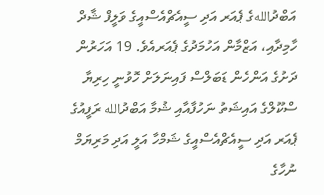އަބްދުاللهގެ ޕެއަރ އަދި ސީއެޗްއެސްއީގެ ވަލީފް ޝާދް ހާމިދާއި، އަޒްމާން އަހުމަދުގެ ޕެއަރއެވެ. 19 އަހަރުން ދަށުގެ އަންހެން ޑަބަލްސް ފައިނަލަށް ހޮވުނީ ހިރިޔާ ސްކޫލްގެ އައިޝަތު ނަހުފާއާއި ޝުމާ އަބްދުالله ރަފީއުގެ ޕެއަރ އަދި ސީއެޗްއެސްއީގެ ޝަމްހާ އަލީ އަދި މަރިޔަމް ނުހާގެ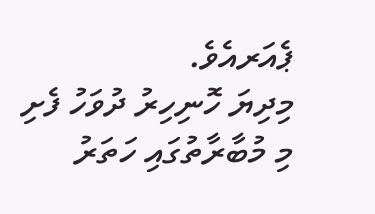ޕެއަރއެވެ.
މިދިޔަ ހޮނިހިރު ދުވަހު ފެށި މި މުބާރާތުގައި ހަތަރު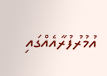އުމުރުފުރާއެއްގައި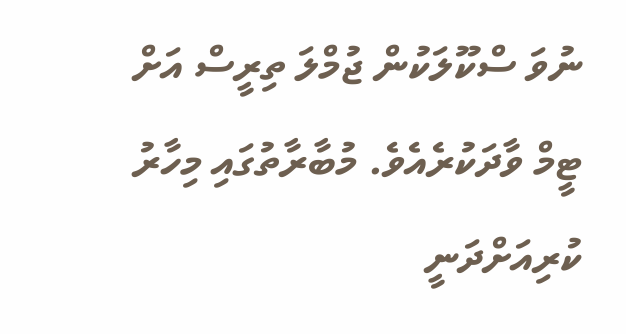ނުވަ ސްކޫލަކުން ޖުމްލަ ތިރީސް އަށް ޓީމް ވާދަކުރެއެވެ. މުބާރާތުގައި މިހާރު ކުރިއަށްދަނީ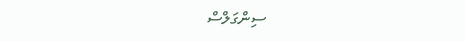ސިންގަލްސް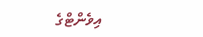އިވެންޓްގެ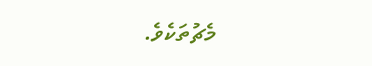މެޗުތަކެވެ.